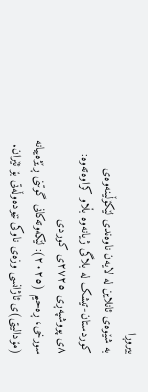بیروڕا
بە شێوەی ئانلاین لە لایەن ناوەندی لێکۆڵینەوەی کوردستان-تیشک لە بلاگی ژیانەوە بڵاو کراوەتەوە: ٨ی پووشپەڕی ٢٧٢٥ی کوردی
سورخی، ڕەحیم (٢٠٢٥): لێکەوتەکانی گوتنی ڕێژەییانە (مۆدالیتی)ی ئاژانسی وزەی ناوکی نێودەوڵەتی بۆ ئێران.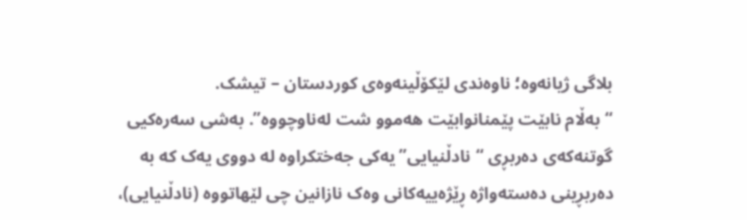بلاگی ژیانەوە؛ ناوەندی لێکۆڵینەوەی کوردستان – تیشک.
“بەڵام نابێت پێمنانوابێت هەموو شت لەناوچووە”. بەشی سەرەکیی گوتنەکەی دەربڕی “نادڵنیایی”یەکی جەختکراوە لە دووی یەک کە بە دەربڕینی دەستەواژە ڕێژەییەکانی وەک نازانین چی لێهاتووە (نادڵنیایی)،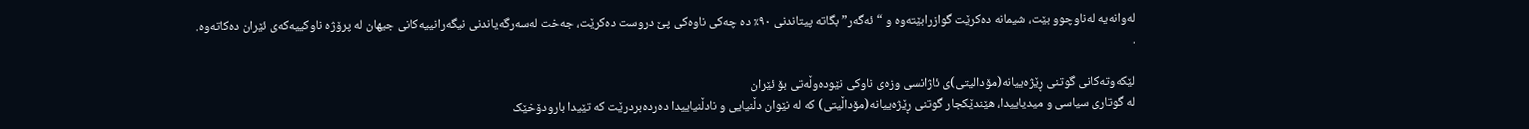لەوانەیە لەناوچوو بێت، شیمانە دەکرێت گوازرابێتەوە و “ئەگەر” بگاتە پیتاندنی ٩٠٪ دە چەکی ناوەکی پێ دروست دەکرێت، جەخت لەسەرگەیاندنی نیگەرانییەکانی جیهان لە پرۆژە ناوکییەکەی ئێران دەکاتەوە.
.

لێکەوتەکانی گوتنی ڕێژەییانە(مۆدالیتی)ی ئاژانسی وزەی ناوکی نێودەوڵەتی بۆ ئێران
لە گوتاری سیاسی و میدیاییدا، هێندێکجار گوتنی ڕێژەییانە(مۆداڵیتی) کە لە نێوان دڵنیایی و نادڵنیاییدا دەردەبردرێت کە تێیدا بارودۆخێک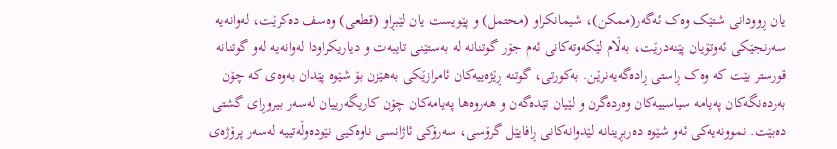یان ڕوودانی شتێک وەک ئەگەر(ممکن)، شیمانکراو (محتمل) و پێویست یان لێبڕاو (قطعی) وەسف دەکرێت، لەوانەیە سەرنجێکی ئەوتۆیان پێنەدرێت، بەڵام لێکەوتەکانی ئەم جۆر گوتنانە لە بەستێنی تایبەت و دیاریکراودا لەوانەیە لەو گوتنانە قورستر بێت کە وەک ڕاستی ڕادەگەیەنرێن. بەکورتی، گوتنە ڕێژەییەکان ئامرازێکی بەهێزن بۆ شێوە پێدان بەوەی کە چۆن بەردەنگەکان پەیامە سیاسییەکان وەردەگرن و لێیان تێدەگەن و هەروەها پەیامەکان چۆن کاریگەرییان لەسەر بیروڕای گشتی دەبێت. نموونەیەکی ئەو شێوە دەربڕینانە لێدوانەکانی ڕافایێل گرۆسی، سەرۆکی ئاژانسی ناوەکیی نێودەوڵەتییە لەسەر پرۆژەی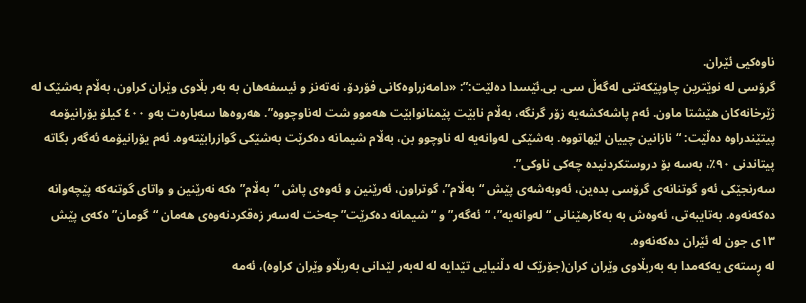ناوەکیی ئێران.
گرۆسی لە نوێترین چاوپێکەتنی لەگەڵ سی. بی.ئێسدا دەلێت:”: «دامەزراوەکانی فۆردۆ، نەتەنز و ئیسفەهان بە بەر بڵاوی وێران کراون، بەڵام بەشێک لە ژێرخانەکان هێشتا ماون. ئەم پاشەکشەیە زۆر گرنگە، بەڵام نابێت پێمنانوابێت هەموو شت لەناوچووە”. هەروەها سەبارەت بەو ٤٠٠ کیلۆ یۆرانیۆمە پیتێندراوە دەڵێت: “نازانین چییان لێهاتووە. بەشێکی لەوانەیە لە ناوچوو بن، بەڵام شیمانە دەکرێت بەشێکی گوازرابێتەوە. ئەم یۆرانیۆمە ئەگەر بگاتە پیتاندنی ٩٠٪، بەسە بۆ دروستکردنیدە چەکی ناوکی”.
سەرنجێکی ئەو گوتنانەی گرۆسی بدەین، ئەوبەشەی پێش “بەڵام”، گوتراون، ئەرێنین و ئەوەی پاش “بەڵام”ەکە نەرێنین و واتای گوتنەکە پێچەوانە دەکەنەوە. بەتایبەتی، ئەوەش بە بەکارهێنانی “لەوانەیە”، “ئەگەر” و “شیمانە دەکرێت” جەخت لەسەر زەقکردنەوەی هەمان “گومان”ەکەی پێش ١٣ی جون لە ئێران دەکەنەوە.
لە ڕستەی یەکەمدا بە بەربڵاوی وێران کران(جۆرێک لە دڵنیایی تێدایە لە لەبەر لێدانی بەربڵاو وێران کراوە)، ئەمە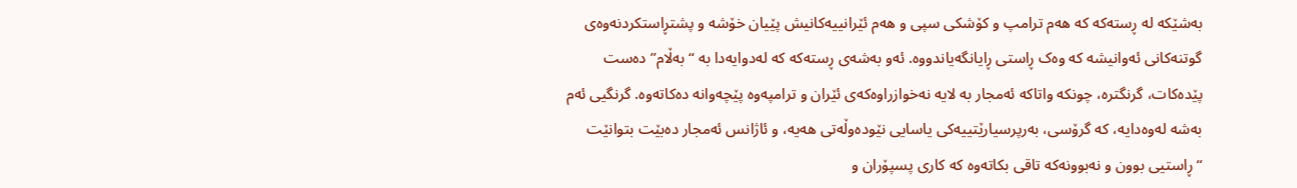بەشێکە لە ڕستەکە کە هەم ترامپ و کۆشکی سپی و هەم ئێرانییەکانیش پێیان خۆشە و پشتڕاستکردنەوەی گوتنەکانی ئەوانیشە کە وەک ڕاستی ڕایانگەیاندووە. ئەو بەشەی ڕستەکە کە لەدوایەدا بە “بەڵام” دەست پێدەکات، گرنگترە، چونکە واتاکە ئەمجار بە لایە نەخوازراوەکەی ئێران و ترامپەوە پێچەوانە دەکاتەوە. گرنگیی ئەم بەشە لەوەدایە، کە گرۆسی، بەرپرسیارێتییەکی یاسایی نێودەوڵەتی هەیە، و ئاژانس ئەمجار دەبێت بتوانێت “ڕاستیی بوون و نەبوونەکە تاقی بکاتەوە کە کاری پسپۆران و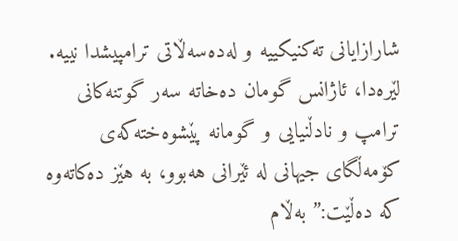شارازایانی تەکنیکییە و لەدەسەڵاتی ترامپیشدا نییە. لێرەدا، ئاژانس گومان دەخاتە سەر گوتنەکانی ترامپ و نادڵنیایی و گومانە پێشوەختەکەی کۆمەڵگای جیهانی لە ئێرانی هەبوو، بە هێز دەکاتەوە کە دەڵێت:” بەڵام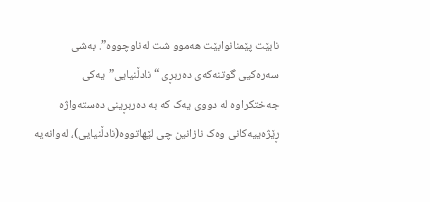نابێت پێمنانوابێت هەموو شت لەناوچووە”. بەشی سەرەکیی گوتنەکەی دەربڕی “نادڵنیایی”یەکی جەختکراوە لە دووی یەک کە بە دەربڕینی دەستەواژە ڕێژەییەکانی وەک نازانین چی لێهاتووە(نادڵنیایی)، لەوانەیە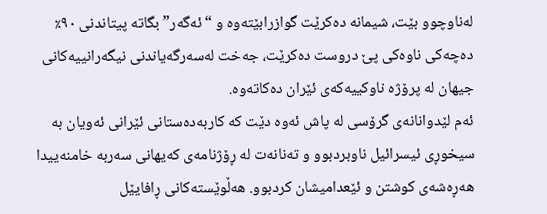لەناوچوو بێت، شیمانە دەکرێت گوازرابێتەوە و “ئەگەر” بگاتە پیتاندنی ٩٠٪ دەچەکی ناوەکی پێ دروست دەکرێت، جەخت لەسەرگەیاندنی نیگەرانییەکانی جیهان لە پرۆژە ناوکییەکەی ئێران دەکاتەوە.
ئەم لێدوانانەی گرۆسی لە پاش ئەوە دێت کە کاربەدەستانی ئێرانی ئەویان بە سیخوڕی ئیسرائیل ناوبردبوو و تەنانەت لە ڕۆژنامەی کەیهانی سەربە خامنەییدا هەڕەشەی کوشتن و ئێعدامیشان کردبوو. هەڵوێستەکانی ڕافایێل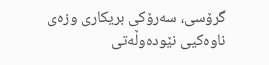گرۆسی، سەرۆکی بریکاری وزەی ناوەکیی نێودەوڵەتی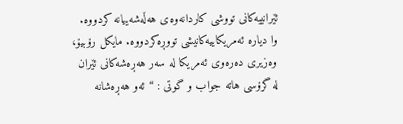ئێرانییەکانی تووشی کاردانەوەی هەڵەشەییانە کردووە. وا دیارە ئەمریکاییەکانیشی تووڕەکردووە. مایکل رۆبیۆ، وەزیری دەرەوی ئەمریکا لە سەر هەڕەشەکانی ئێران لە گرۆسی هاتە جواب و گوتی : “ئەو هەڕەشانە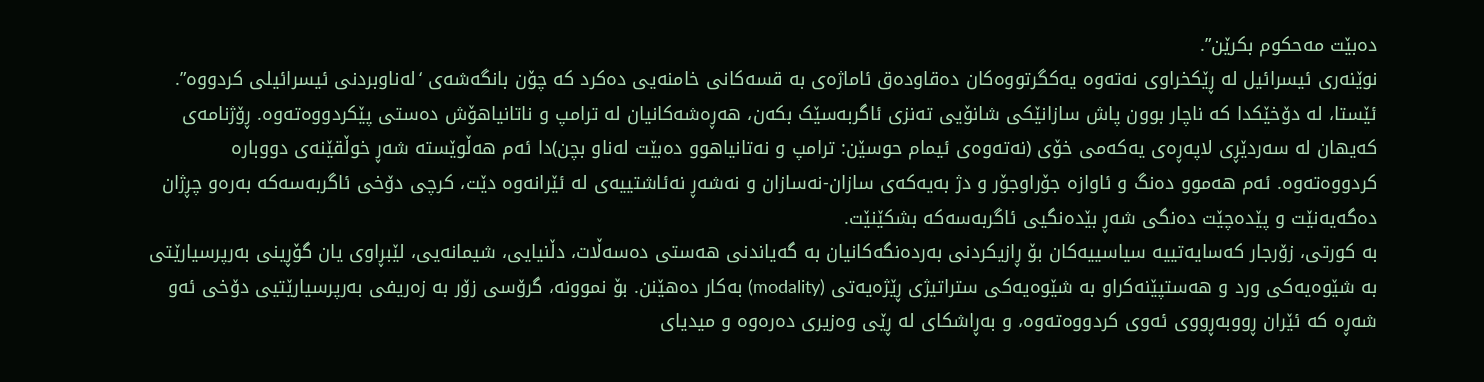دەبێت مەحکوم بکرێن”.
نوێنەری ئیسرائیل لە ڕێکخراوی نەتەوە یەکگرتووەکان دەقاودەق ئاماژەی بە قسەکانی خامنەیی دەکرد کە چۆن بانگەشەی ‘لەناوبردنی ئیسرائیلی کردووە”. ئێستا، لە دۆخێکدا کە ناچار بوون پاش سازانێکی شانۆیی تەنزی ئاگربەسێک بکەن، هەڕەشەکانیان لە ترامپ و ناتانیاهۆش دەستی پێکردووەتەوە. ڕۆژنامەی کەیهان لە سەردێڕی لاپەڕەی یەکەمی خۆی (نەتەوەی ئیمام حوسێن: ترامپ و نەتانیاهوو دەبێت لەناو بچن)دا ئەم هەڵوێستە شەڕ خوڵقێنەی دووبارە کردووەتەوە. ئەم هەموو دەنگ و ئاوازە جۆراوجۆر و دژ بەیەکەی سازان-نەسازان و نەشەڕ نەئاشتییەی لە ئێرانەوە دێت، کرچی دۆخی ئاگربەسەکە بەرەو چڕژان دەگەیەنێت و پێدەچێت دەنگی شەڕ بێدەنگیی ئاگربەسەکە بشکێنێت.
بە کورتی، زۆرجار کەسایەتییە سیاسییەکان بۆ ڕازیکردنی بەردەنگەکانیان بە گەیاندنی هەستی دەسەڵات، دڵنیایی، شیمانەیی، لێبڕاوی یان گۆڕینی بەرپرسیارێتی بە شێوەیەکی ورد و هەستپێنەکراو بە شێوەیەکی ستراتیژی ڕێژەیەتی (modality) بەکار دەهێنن. بۆ نموونە، گرۆسی زۆر بە زەریفی بەرپرسیارێتیی دۆخی ئەو شەڕە کە ئێران ڕووبەڕووی ئەوی کردووەتەوە، و بەڕاشکای لە ڕێی وەزیری دەرەوە و میدیای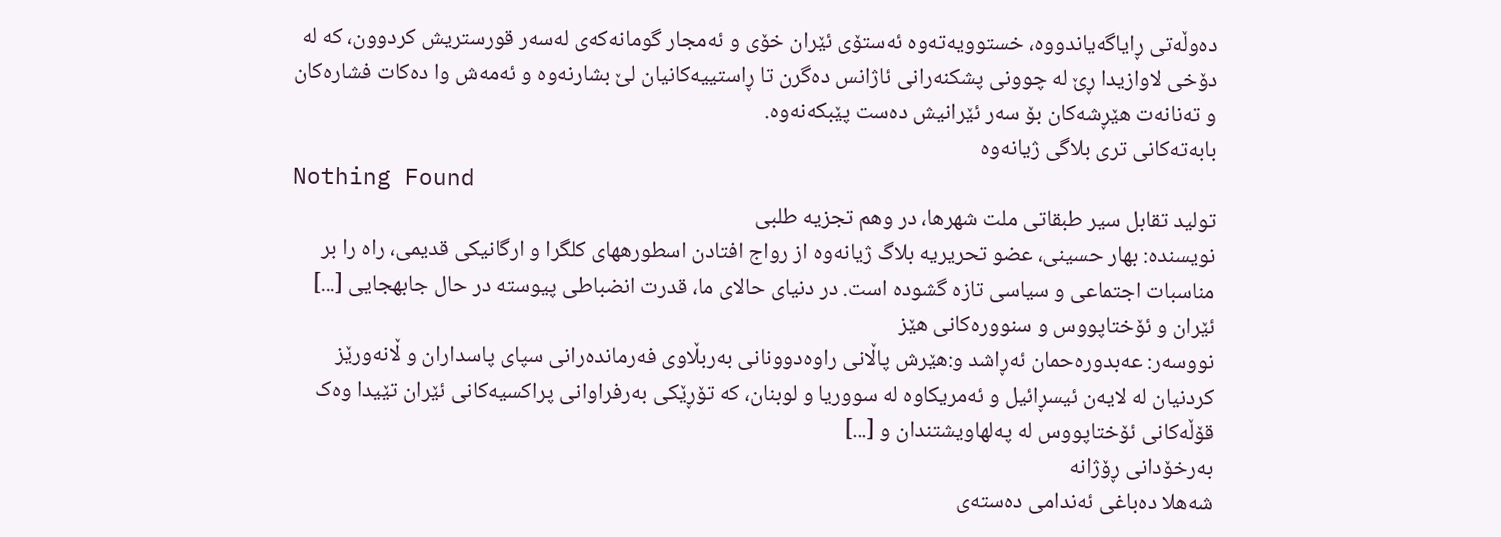دەوڵەتی ڕایاگەیاندووە، خستوویەتەوە ئەستۆی ئێران خۆی و ئەمجار گومانەکەی لەسەر قورستریش کردوون، کە لە دۆخی لاوازیدا ڕێ لە چوونی پشکنەرانی ئاژانس دەگرن تا ڕاستییەکانیان لێ بشارنەوە و ئەمەش وا دەکات فشارەکان و تەنانەت هێڕشەکان بۆ سەر ئێرانیش دەست پێبکەنەوە.
بابەتەکانی تری بلاگی ژیانەوە
Nothing Found
تولید تقابل سیر طبقاتی ملت شهرها، در وهم تجزیه طلبی
نویسنده: بهار حسینی، عضو تحریریه بلاگ ژیانەوە از رواج افتادن اسطورههای کلگرا و ارگانیکی قدیمی، راه را بر مناسبات اجتماعی و سیاسی تازه گشوده است. در دنیای حالای ما، قدرت انضباطی پیوسته در حال جابهجایی [...]
ئێران و ئۆختاپووس و سنوورەکانی هێز
نووسەر: عەبدورەحمان ئەڕاشد و:هێرش پاڵانی راوەدوونانی بەربڵاوی فەرماندەرانی سپای پاسداران و ڵانەورێز کردنیان لە لایەن ئیسڕائیل و ئەمریکاوە لە سووریا و لوبنان، کە تۆڕێکی بەرفراوانی پراکسیەکانی ئێران تێیدا وەک قۆڵەکانی ئۆختاپووس لە پەلهاویشتندان و [...]
بەرخۆدانی ڕۆژانە
شەهلا دەباغی ئەندامی دەستەی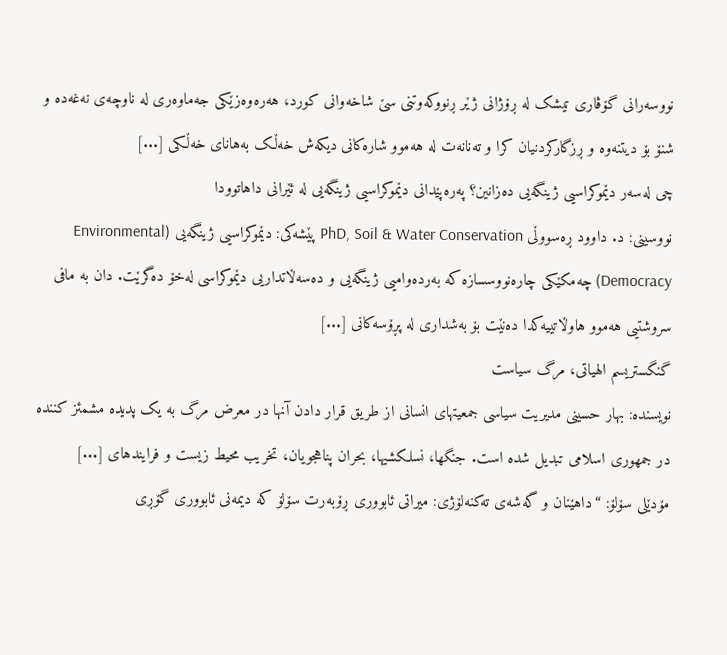نووسەرانی گۆڤاری تیشک لە ڕۆژانی ژێر ڕنووکەوتنی سێ شاخەوانی کورد، هەرەوەزێکی جەماوەری لە ناوچەی نەغەدە و شنۆ بۆ دیتنەوە و ڕزگارکردنیان کرا و تەنانەت لە هەموو شارەکانی دیکەش خەڵک بەهانای خەڵکی [...]
چی لەسەر دێموکراسیی ژینگەیی دەزانین؟ پەرەپێدانی دێموکراسیی ژینگەیی لە ئێرانی داهاتوودا
نووسینی: د. داوود ڕەسووڵی PhD, Soil & Water Conservation پێشەکی: دێموکراسیی ژینگەیی (Environmental Democracy) چەمکێکی چارەنووسسازە کە بەردەوامیی ژینگەیی و دەسەڵاتداریی دێموکراسی لەخۆ دەگرێت. دان بە مافی سروشتیی هەموو هاوڵاتییەکدا دەنێت بۆ بەشداری لە پڕۆسەکانی [...]
گنگستریسم الهیاتی، مرگ سیاست
نویسنده: بهار حسینی مدیریت سیاسی جمعیتهای انسانی از طریق قرار دادن آنها در معرض مرگ به یک پدیده مشمئز کننده در جمهوری اسلامی تبدیل شده است. جنگها، نسلکشیها، بحران پناهجویان، تخریب محیط زیست و فرایندهای [...]
مۆدێلی سۆلۆ: “داهێنان و گەشەی تەکنەلۆژی: میراتی ئابووری ڕۆبەرت سۆلۆ کە دیمەنی ئابووری گۆڕی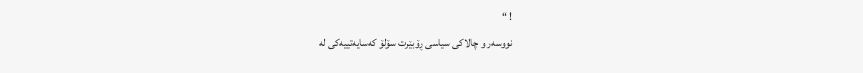! “
نووسەر و چالاکی سیاسی ڕۆبێرت سۆلۆ کەسایەتییەکی لە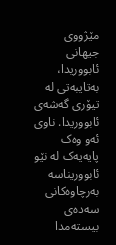مێژووی جیهانی ئابووریدا، بەتایبەتی لە تیۆری گەشەی ئابووریدا. ناوی ئەو وەک پایەیەک لە نێو ئابووریناسە بەرچاوەکانی سەدەی بیستەمدا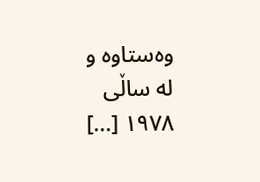وەستاوە و لە ساڵی ١٩٧٨ [...]